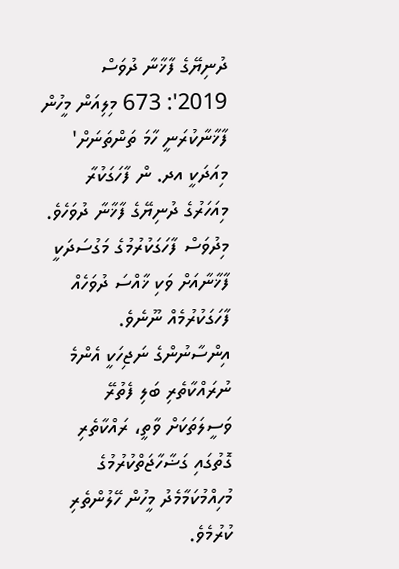ދުނިޔޭގެ ފާޚާނާ ދުވަސް 2019': 673 މިލިއަން މީހުން ފާޚާނާކުރަނީ ހާމަ ތަންތަނަށް'
މިއަދަކީ އދ. ން ފާހަގަކުރާ މިއަހަރުގެ ދުނިޔޭގެ ފާޚާނާ ދުވަހެވެ. މިދުވަސް ފާހަގަކުރުމުގެ މަގުސަދަކީ ފާޚާނާއަށް ވަކި ޚާއްސަ ދުވަހެއް ފާހަގަކުރުމެއް ނޫނެވެ. އިންސާނުންގެ ނަޖިހަކީ އެންމެ ނުރައްކާތެރި ބަލި ފެތުރޭ ވަސީލަތަކަށް ވާތީ، ރައްކާތެރި ގޮތުގައި ގަޟާހާޖަތްކުރުމުގެ މުހިއްމުކަމާމެދު މީހުން ހޭލުންތެރި ކުރުމެވެ.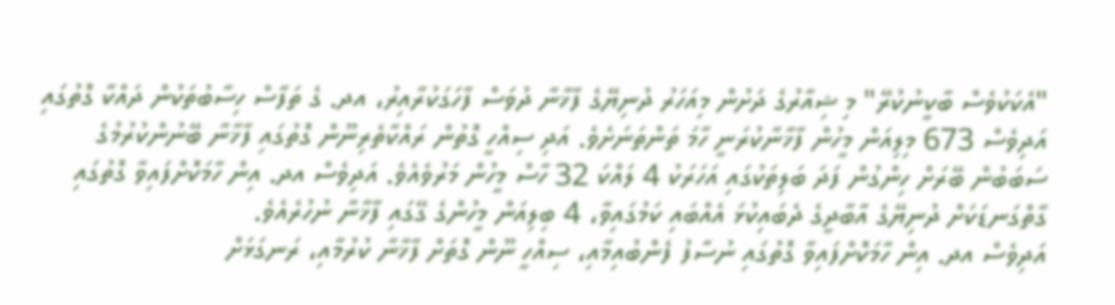"އެކަކުވެސް ބާކީނުކުރޭ" މި ޝިއާރުގެ ދަށުން މިއަހަރު ދުނިޔޭގެ ފާޚާނާ ދުވަސް ފާހަގަކުރާއިރު، އދ. ގެ ތަފާސް ހިސާބުތަކުން ދައްކާ ގޮތުގައި އަދިވެސް 673 މިލިއަން މީހުން ފާޚާނާކުރަނީ ހާމަ ތަންތަނަށެވެ. އަދި ސިއްހީ ގޮތުން ރައްކާތެރިނޫން ގޮތުގައި ފާޚާނާ ބޭނުންކުރުމުގެ ސަބަބުން ބޭރަށް ހިންގުން ފަދަ ބަލިތަކުގައި އަހަރަކު 4 ލައްކަ 32 ހާސް މީހުން މަރުވެއެވެ. އަދިވެސް އދ. އިން ހާމަކޮށްފައިވާ ގޮތުގައި ގާތްގަނޑަކަށް ދުނިޔޭގެ އާބާދީގެ ދެބައިކުޅަ އެއްބައި ކަމުގައިވާ، 4 ބިލިއަން މީހުންގެ ގޭގައި ފާޚާނާ ނުހުރެއެވެ.
އަދިވެސް އދ. އިން ހާމަކޮށްފައިވާ ގޮތުގައި ނުސާފު ފެންބުއިމާއި، ސިއްހީ ނޫން ގޮތަށް ފާޚާނާ ކުރުމާއި، ރަނގަޅަށް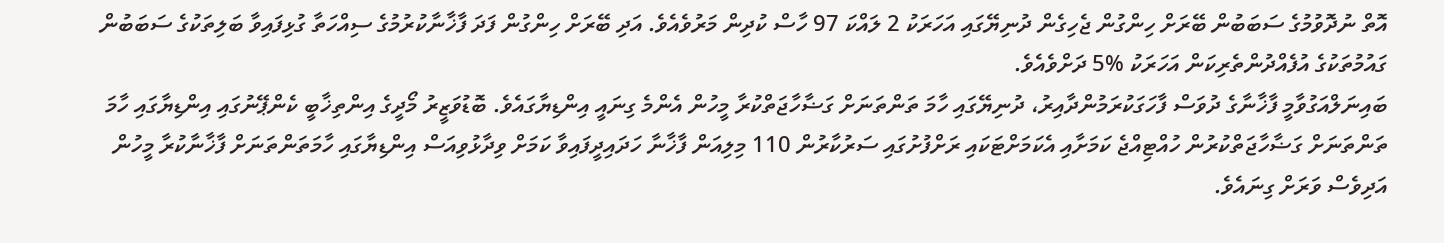އޮތް ނުދޮވުމުގެ ސަބަބުން ބޭރަށް ހިންގުން ޖެހިގެން ދުނިޔޭގައި އަހަރަކު 2 ލައްކަ 97 ހާސް ކުދިން މަރުވެއެވެ. އަދި ބޭރަށް ހިންގުން ފަދަ ފާޚާނާކުރުމުގެ ސިއްހަތާ ގުޅިފައިވާ ބަލިތަކުގެ ސަބަބުން ގައުމުތަކުގެ އުފެއްދުންތެރިކަން އަހަރަކު %5 ދަށްވެއެވެ.
ބައިނަލްއަގުވާމީ ފާޚާނާގެ ދުވަސް ފާހަގަކުރަމުންދާއިރު، ދުނިޔޭގައި ހާމަ ތަންތަނަށް ގަޟާހާޖަތްކުރާ މީހުން އެންމެ ގިނައީ އިންޑިޔާގައެވެ. ބޮޑުވަޒީރު މޯދީގެ އިންތިޚާބީ ކެންޕޭނުގައި އިންޑިޔާގައި ހާމަ ތަންތަނަށް ގަޟާހާޖަތްކުރުން ހުއްޓިއްޖެ ކަމަށާއި އެކަމަށްޓަކައި ރަށްފުށުގައި ސަރުކާރުން 110 މިލިއަން ފާޚާނާ ހަދައިދީފައިވާ ކަމަށް ވިދާޅުވިއަސް އިންޑިޔާގައި ހާމަތަންތަނަށް ފާޚާނާކުރާ މީހުން އަދިވެސް ވަރަށް ގިނައެވެ.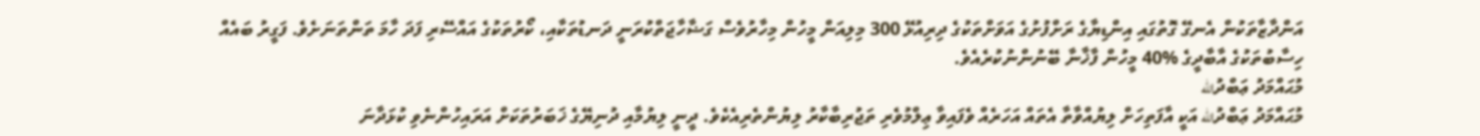އަންދާޒާތަކުން އެނގޭ ގޮތުގައި އިންޑިޔާގެ ރަށްފުށުގެ އަވަށްތަކުގެ ދިރިއުޅޭ 300 މިލިއަން މީހުން މިހާރުވެސް ގަޟާހާޖަތްކުރަނީ ދަނޑުތަކާއި، ކޯރުތަކުގެ އައްސޭރި ފަދަ ހާމަ ތަންތަނަށެވެ. ފަގީރު ބައެއް ހިސާބުތަކުގެ އާބާދީގެ %40 މީހުން ފާޚާނާ ބޭނުންނުކުރެއެވެ.
މުޙައްމަދު ޢަބްދުالله
މުޙައްމަދު ޢަބްދުالله އަކީ އާފަތިހަށް ލިޔުއްވާތާ އެތައް އަހަރެއް ވެފައިވާ ޢިލްމުވެރި ތަޖުރިބާކާރު ލިޔުންތެރިއެކެވެ. ދީނީ ލިޔުމާއި ދުނިޔޭގެ ޚަބަރުތަކަށް އަރައިހުންނެވި ކުޅަދާނަ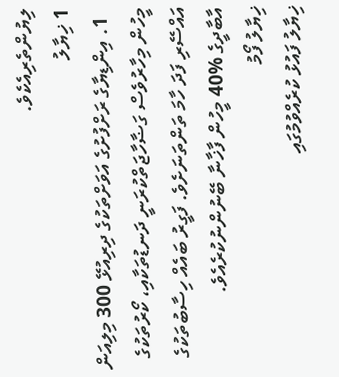ލިޔުންތެރިއެކެވެ.
1 ޚިޔާލު
  1. އިންޑިޔާގެ ރަށްފުށުގެ އަވަށްތަކުގެ ދިރިއުޅޭ 300 މިލިއަން މީހުން މިހާރުވެސް ގަޟާހާޖަތްކުރަނީ ދަނޑުތަކާއި، ކޯރުތަކުގެ އައްސޭރި ފަދަ ހާމަ ތަންތަނަށެވެ. ފަގީރު ބައެއް ހިސާބުތަކުގެ އާބާދީގެ %40 މީހުން ފާޚާނާ ބޭނުންނުކުރެއެވެ.
ޚިޔާލު ފޯމު
ޚިޔާލު ފައުޅު ކުރެއްވުމުގައި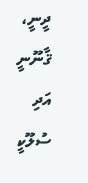ދީނީ، ޤާނޫނީ އަދި ސުލޫކީ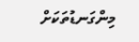މިންގަނޑުތަކަށް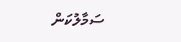ސަމާލުކަން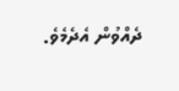ދެއްވުން އެދެމެވެ.